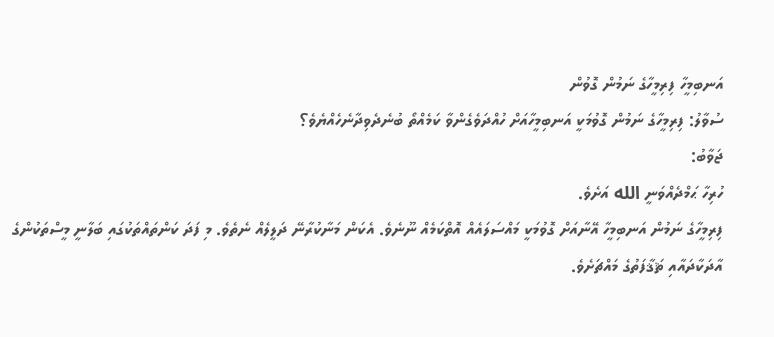އަނބިމީހާ ފިރިމީހާގެ ނަމުން ގޮވުން
ސުވާލު: ފިރިމީހާގެ ނަމުން ގޮވުމަކީ އަނބިމީހާއަށް ހުއްދަވެގެންވާ ކަމެއްތޯ ބުނެދެވިދާނެހެއްޔެވެ؟
ޖަވާބު:
ހުރިހާ ޙަމްދެއްވަނީ الله އަށެވެ.
ފިރިމީހާގެ ނަމުން އަނބިމީހާ އޭނާއަށް ގޮވުމަކީ މައްސަލައެއް އޮތްކަމެއް ނޫނެވެ. އެކަން މަނާކުރާނޭ ދަލީލެއް ނެތެވެ. މި ފަދަ ކަންތައްތަކުގައި ބަލާނީ މީސްތަކުންގެ އާދަކާދައާއި ޘަޤާފަތުގެ މައްޗަށެވެ.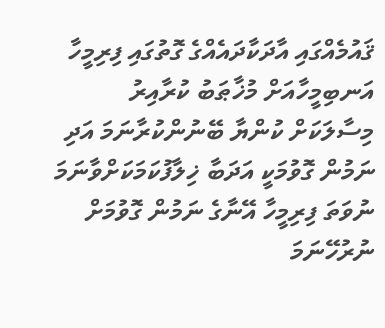ޤައުމެއްގައި އާދަކާދައެއްގެ ގޮތުގައި ފިރިމީހާ އަނބިމީހާއަށް މުޚާޠަބު ކުރާއިރު މިސާލަކަށް ކުންޔާ ބޭނުންކުރާނަމަ އަދި ނަމުން ގޮވުމަކީ އަދަބާ ޚިލާފުކަމަކަށްވާނަމަ ނުވަތަ ފިރިމީހާ އޭނާގެ ނަމުން ގޮވުމަށް ނުރުހޭނަމަ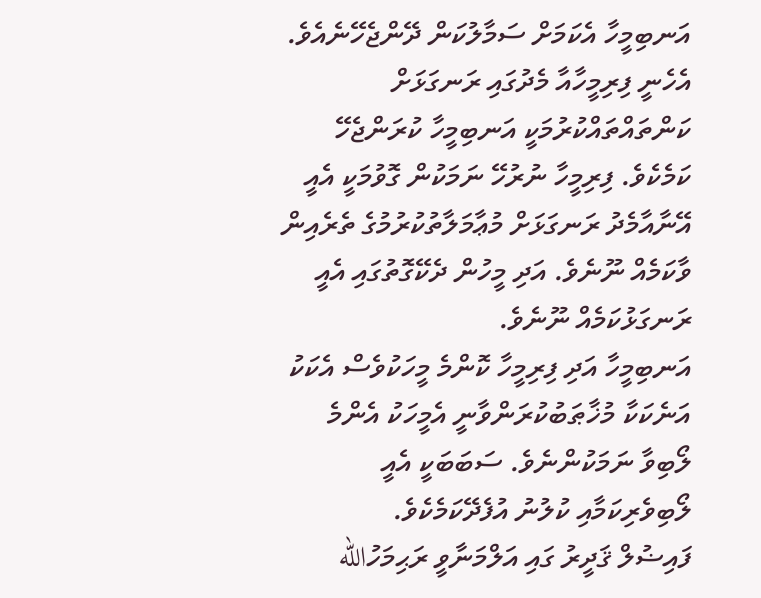އަނބިމީހާ އެކަމަށް ސަމާލުކަން ދޭންޖެހޭނެއެވެ. އެހެނީ ފިރިމީހާއާ މެދުގައި ރަނގަޅަށް ކަންތައްތައްކުރުމަކީ އަނބިމީހާ ކުރަންޖެހޭ ކަމެކެވެ. ފިރިމީހާ ނުރުހޭ ނަމަކުން ގޮވުމަކީ އެއީ އޭނާއާމެދު ރަނގަޅަށް މުޢާމަލާތުކުރުމުގެ ތެރެއިން ވާކަމެއް ނޫނެވެ. އަދި މީހުން ދެކޭގޮތުގައި އެއީ ރަނގަޅުކަމެއް ނޫނެވެ.
އަނބިމީހާ އަދި ފިރިމީހާ ކޮންމެ މީހަކުވެސް އެކަކު އަނެކަކާ މުޚާޠަބުކުރަންވާނީ އެމީހަކު އެންމެ ލޯބިވާ ނަމަކުންނެވެ. ސަބަބަކީ އެއީ ލޯބިވެރިކަމާއި ކުލުނު އުފެދޭކަމެކެވެ.
ފައިޟުލް ޤަދީރު ގައި އަލްމަނާވީ ރަޙިމަހުالله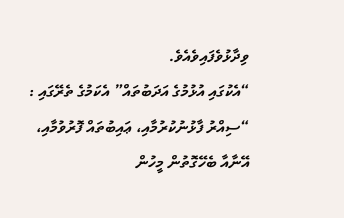ވިދާޅުވެފައިވެއެވެ.
“އެކުގައި އުޅުމުގެ އަދަބުތައް” އެކަމުގެ ތެރޭގައި :
“ސިއްރު ފާޅުނުކުރުމާއި، ޢައިބުތައް ފޮރުވުމާއި، އޭނާއާ ބެހޭގޮތުން މީހުން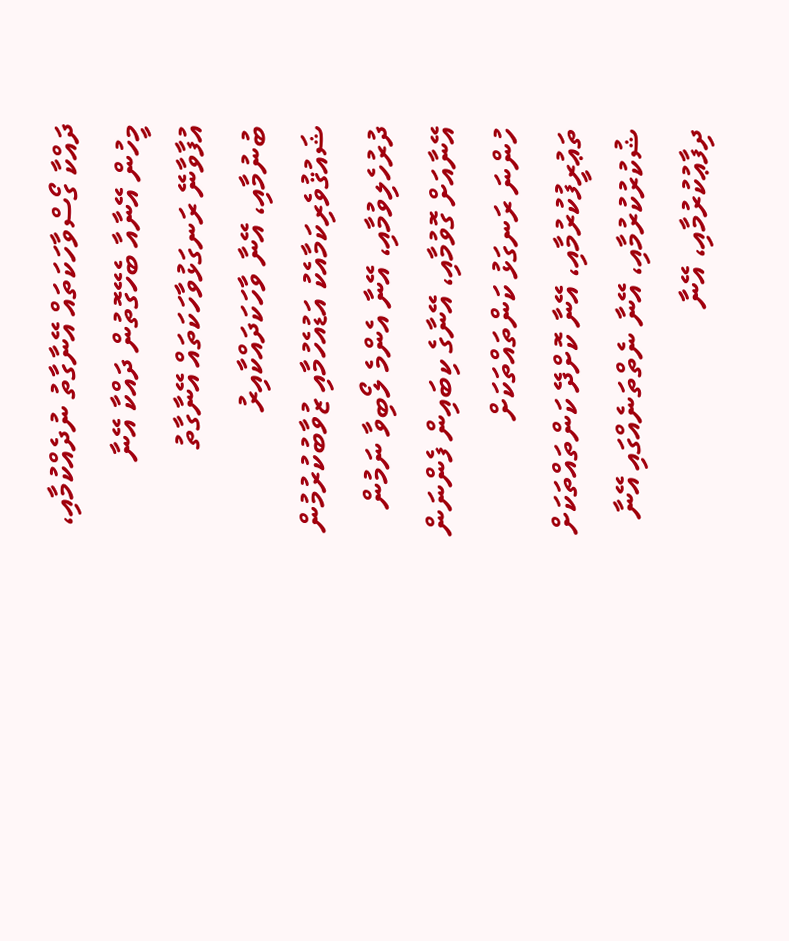ދައްކާ ގޯސްވާހަކަތައް އޭނާގާތު ނުދެއްކުމާއި، މީހުން އޭނާއާ ބެހޭގޮތުން ދައްކާ އޭނާ އުފާވާނޭ ރަނގަޅުވާހަކަތައް އޭނާގާތު ބުނުމާއި، އޭނާ ވާހަކަދައްކާއިރު ޝައުޤުވެރިކަމާއެކު އަޑުއެހުމާއި ޒުވާބުކުރުމުން ދުރުހެލިވުމާއި، އޭނާ އެންމެ ލޯބިވާ ނަމުން އޭނާއަށް ގޮވުމާއި، އޭނާގެ ކިބައިން ފެންނަން ހުންނަ ރަނގަޅު ކަންތައްތަކަށް ތަޢުރީފުކުރުމާއި، އޭނާ ކޮށްދޭ ކަންތައްތަކަށް ޝުކުރުކުރުމާއި، އޭނާ ނެތްތަނެއްގައި އޭނާ ދިފާޢުކުރުމާއި، އޭނާ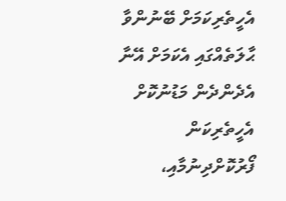އެހީތެރިކަމަށް ބޭނުންވާ ޙާލަތެއްގައި އެކަމަށް އޭނާ އެދެންދެން މަޑުނުކޮށް އެހީތެރިކަން ފޯރުކޮށްދިނުމާއި،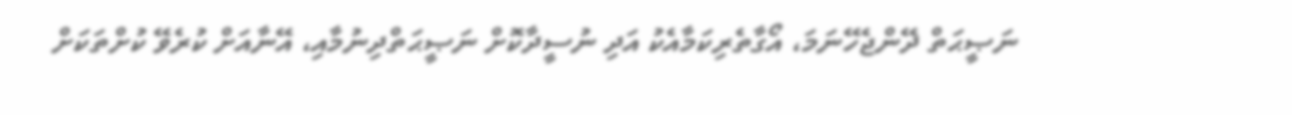ނަޞީޙަތް ދޭންޖެހޭނަމަ، އޯގާތެރިކަމާއެކު އަދި ނުސީދާކޮށް ނަޞީޙަތްދިނުމާއި، އޭނާއަށް ކުރެވޭ ކުށްތަކަށް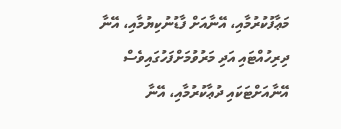މަޢާފުކުރުމާއި، އޭނާއަށް ފާޑުނުކިޔުމާއި، އޭނާ ދިރިހުއްޓައި އަދި މަރުވުމަށްފަހުގައިވެސް އޭނާއަށްޓަކައި ދުޢާކުރުމާއި، އޭނާ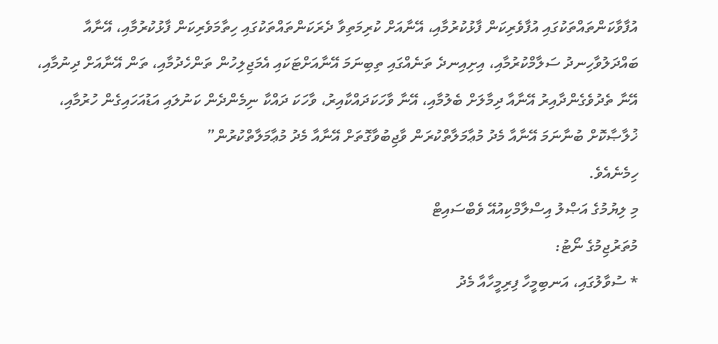އުފާވާކަންތައްތަކުގައި އުފާވެރިކަން ފާޅުކުރުމާއި، އޭނާއަށް ކުރިމަތިވާ ދެރަކަންތައްތަކުގައި ހިތާމަވެރިކަން ފާޅުކުރުމާއި، އޭނާއާ ބައްދަލުވާހިނދު ސަލާމްކުރުމާއި، އިށިއިނދެ ތަނެއްގައި ތިބިނަމަ އޭނާއަށްޓަކައި އެމަޖިލިހުން ތަންހެދުމާއި، ތަން އޭނާއަށް ދިނުމާއި، އޭނާ ތެދުވެގެންދާއިރު އޭނާއާ ދިމާލަށް ބެލުމާއި، އޭނާ ވާހަކަދައްކާއިރު، ވާހަކަ ދައްކާ ނިމެންދެން ކަނުލައި އަޑުއަހައިގެން ހުރުމާއި، ޚުލާޞާކޮށް ބުނާނަމަ އޭނާއާ މެދު މުޢާމަލާތްކުރަން ވާޖިބުވާގޮތަށް އޭނާއާ މެދު މުޢާމަލާތްކުރުން”
ހިމެނެއެވެ.
މި ލިޔުމުގެ އަޞްލު އިސްލާމްކިއުއޭ ވެބްސައިޓް
މުތަރުޖިމުގެ ނޯޓު:
* ސުވާލުގައި، އަނބިމީހާ ފިރިމީހާއާ މެދު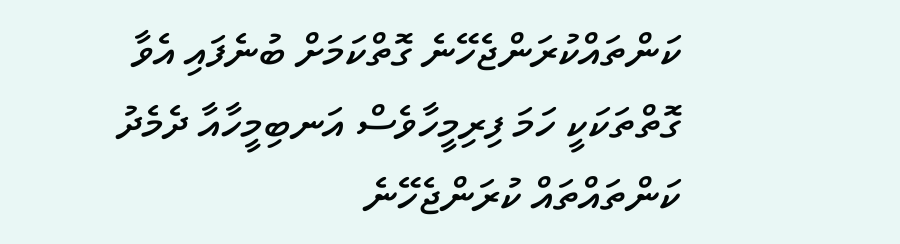ކަންތައްކުރަންޖެހޭނެ ގޮތްކަމަށް ބުނެފައި އެވާ ގޮތްތަކަކީ ހަމަ ފިރިމީހާވެސް އަނބިމީހާއާ ދެމެދު ކަންތައްތައް ކުރަންޖެހޭނެ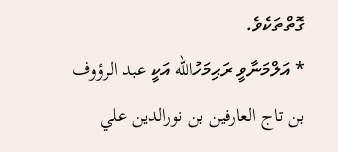ގޮތްތަކެވެ.
* އަލްމަނާވީ ރަޙިމަހުالله އަކީ عبد الرؤوف بن تاج العارفين بن نورالدين علي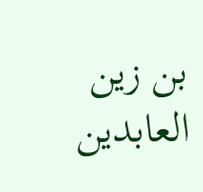بن زين العابدين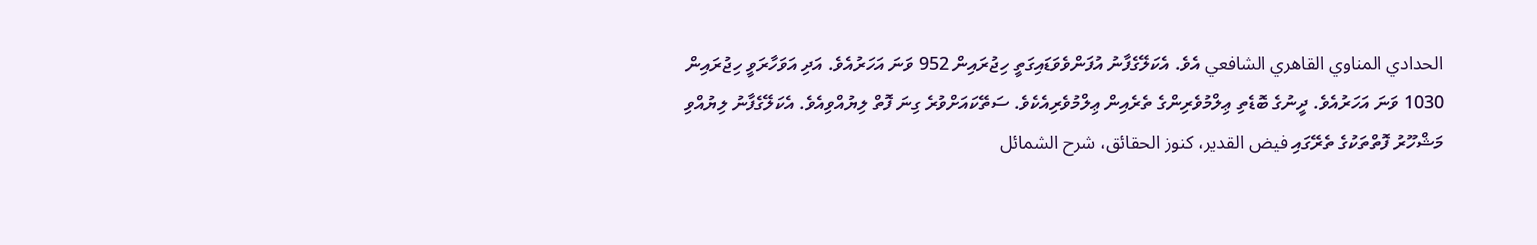الحدادي المناوي القاهري الشافعي އެވެ. އެކަލޭގެފާނު އުފަންވެވަޑައިގަތީ ހިޖުރައިން 952 ވަނަ އަހަރުއެވެ. އަދި އަވަހާރަވީ ހިޖުރައިން 1030 ވަނަ އަހަރުއެވެ. ދީނުގެ ބޮޑެތި ޢިލްމުވެރިންގެ ތެރެއިން ޢިލްމުވެރިއެކެވެ. ސަތޭކައަށްވުރެ ގިނަ ފޮތް ލިޔުއްވިއެވެ. އެކަލޭގެފާނު ލިޔުއްވި މަޝްހޫރު ފޮތްތަކުގެ ތެރޭގައި فيض القدير، كنوز الحقائق، شرح الشمائل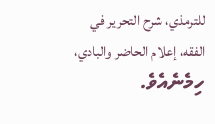للترمذي، شرح التحرير في الفقه، إعلام الحاضر والبادي، ހިމެނެއެވެ.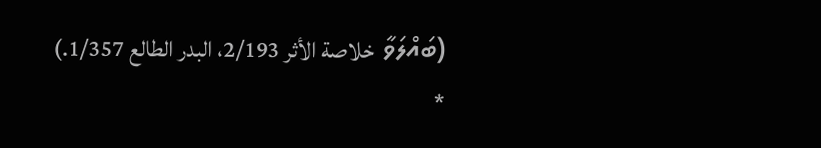(ބައްލަވާ خلاصة الأثر 2/193، البدر الطالع 1/357.)
*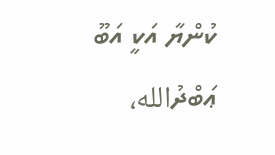ކުންޔާ އަކީ އަބޫ ޢަބްދުالله،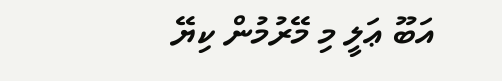އަބޫ ޢަލީ މި މޭރުމުން ކިޔޭ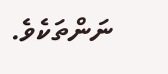ނަންތަކެވެ.